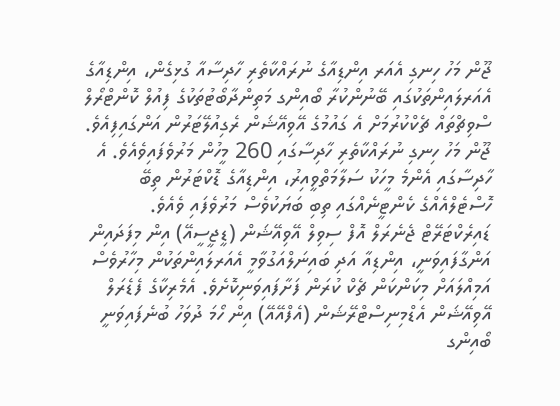ޖޫން މަހު ހިނގި އެއަރ އިންޑިއާގެ ނުރައްކާތެރި ހާދިސާއާ ގުޅިގެން، އިންޑިއާގެ އެއަރލައިންތަކުގައި ބޭނުންކުރާ ބޯއިންގ މަތިންދާބޯޓުތަކުގެ ފިއުލް ކޮންޓްރޯލް ސްވިޗްތައް ޗެކްކުރުމަށް އެ ގައުމުގެ އޭވިއޭޝަން ރެގިއުލޭޓަރުން އަންގައިފިއެވެ.
ޖޫން މަހު ހިނގި ނުރައްކާތެރި ހާދިސާގައި 260 މީހުން މަރުވެފައިވެއެވެ. އެ ހާދިސާގައި އެންމެ މީހަކު ސަލާމަތްވީއިރު، އިންޑިއާގެ ޑޮކްޓަރުން ތިބޭ ހޮސްޓެލްއެއްގެ ކެންޓީނެއްގައި ތިބި ބަޔަކުވެސް މަރުވެފައި ވެއެވެ.
ޑައިރެކްޓަރޭޓް ޖެނެރަލް އޮފް ސިވިލް އޭވިއޭޝަން (ޑީޖީސީއޭ) އިން މިފަދައިން އަންގާފައިވަނީ، އިންޑިއާ އަދި ބައިނަލްއަގުވާމީ އެއަރލައިންތަކުން މިހާރުވެސް އަމިއްލައަށް މިކަންކަން ޗެކް ކުރަން ފަށާފައިވަނިކޮށެވެ. އެމެރިކާގެ ފެޑެރަލް އޭވިއޭޝަން އެޑްމިނިސްޓްރޭޝަން (އެފްއޭއޭ) އިން ހޯމަ ދުވަހު ބުނެފައިވަނީ ބޯއިންގ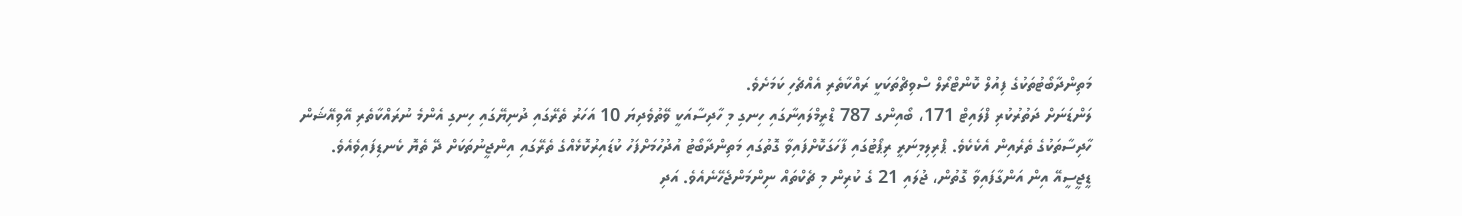މަތިންދާބޯޓުތަކުގެ ފިއުލް ކޮންޓްރޯލް ސްވިޗްތަކަކީ ރައްކާތެރި އެއްޗެހި ކަމަށެވެ.
ލަންޑަނަށް ދަތުރުކުރި ފްލައިޓް 171، ބޯއިންގ 787 ޑްރީމްލައިނާގައި ހިނގި މި ހާދިސާއަކީ ވޭތުވެދިޔަ 10 އަހަރު ތެރޭގައި ދުނިޔޭގައި ހިނގި އެންމެ ނުރައްކާތެރި އޭވިއޭޝަން ހާދިސާތަކުގެ ތެރެއިން އެކެކެވެ. ޕްރިލިމިނަރީ ރިޕޯޓުގައި ފާހަގަކޮށްފައިވާ ގޮތުގައި މަތިންދާބޯޓު އުދުހުމަށްފަހު ކުޑައިރުކޮޅެއްގެ ތެރޭގައި އިންޖީނުތަކަށް ދޭ ތެޔޮ ކެނޑިފައިވެއެވެ.
ޑީޖީސީއޭ އިން އަންގާފައިވާ ގޮތުން، ޖުލައި 21 ގެ ކުރިން މި ޗެކްތައް ނިންމަންޖެހޭނެއެވެ. އަދި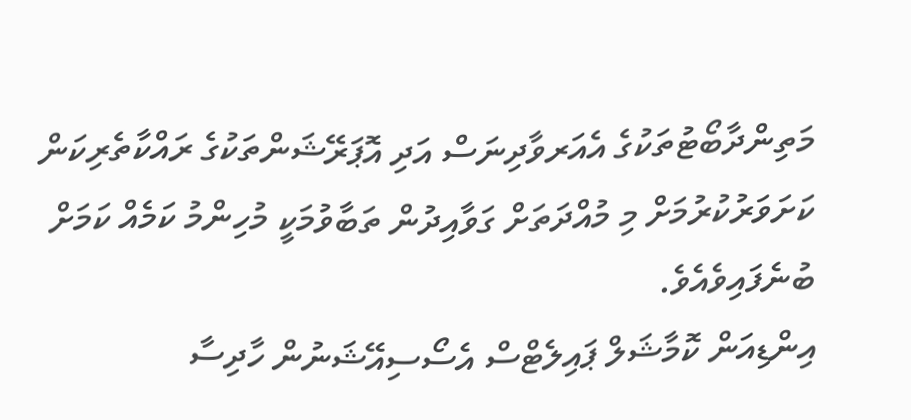މަތިންދާބޯޓުތަކުގެ އެއަރވާދިނަސް އަދި އޮޕަރޭޝަންތަކުގެ ރައްކާތެރިކަން ކަށަވަރުކުރުމަށް މި މުއްދަތަށް ގަވާއިދުން ތަބާވުމަކީ މުހިންމު ކަމެއް ކަމަށް ބުނެފައިވެއެވެ.
އިންޑިއަން ކޮމާޝަލް ޕައިލެޓްސް އެސޯސިއޭޝަނުން ހާދިސާ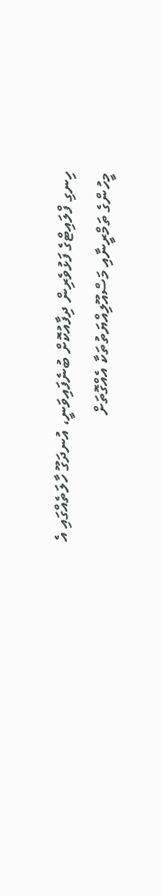ހިނގި ފްލައިޓްގެ ފަޅުވެރިން ދިފާއުކޮށް ބުނެފައިވަނީ، އުނދަގޫ ހާލަތެއްގައި އެ މީހުންގެ ތަމްރީނާއި މަސްއޫލިއްޔަތުތަކާ އެއްގޮތަށް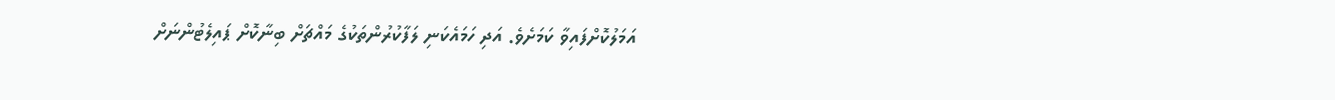އަމަލުކޮށްފައިވާ ކަމަށެވެ. އަދި ހަމައެކަނި ލަފާކުރުންތަކުގެ މައްޗަށް ބިނާކޮށް ޕައިލެޓުންނަށް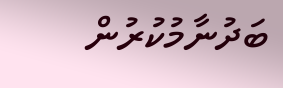ބަދުނާމުކުރުން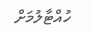ހުއްޓާލުމަށް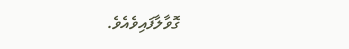ގޮވާލާފައިވެއެވެ.